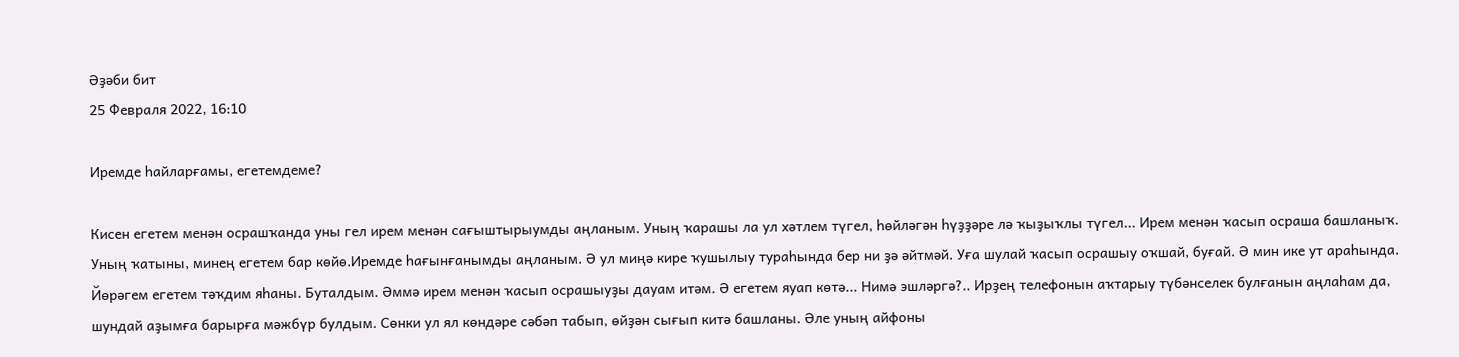Әҙәби бит
25 Февраля 2022, 16:10

Иремде һайларғамы, егетемдеме?

Кисен егетем менән осрашҡанда уны гел ирем менән сағыштырыумды аңланым. Уның ҡарашы ла ул хәтлем түгел, һөйләгән һүҙҙәре лә ҡыҙыҡлы түгел... Ирем менән ҡасып осраша башланыҡ. Уның ҡатыны, минең егетем бар көйө.Иремде һағынғанымды аңланым. Ә ул миңә кире ҡушылыу тураһында бер ни ҙә әйтмәй. Уға шулай ҡасып осрашыу оҡшай, буғай. Ә мин ике ут араһында. Йөрәгем егетем тәҡдим яһаны. Буталдым. Әммә ирем менән ҡасып осрашыуҙы дауам итәм. Ә егетем яуап көтә... Нимә эшләргә?.. Ирҙең телефонын аҡтарыу түбәнселек булғанын аңлаһам да, шундай аҙымға барырға мәжбүр булдым. Сөнки ул ял көндәре сәбәп табып, өйҙән сығып китә башланы. Әле уның айфоны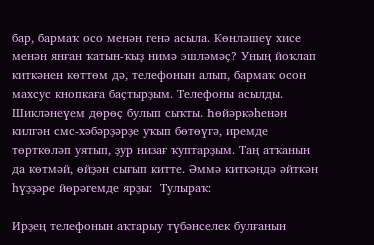бар, бармаҡ осо менән генә асыла. Көнләшеү хисе менән янған ҡатын-ҡыҙ нимә эшләмәҫ? Уның йоҡлап киткәнен көттөм дә, телефонын алып, бармаҡ осон махсус кнопкаға баҫтырҙым. Телефоны асылды. Шикләнеүем дөрөҫ булып сыҡты. Һөйәркәһенән килгән смс-хәбәрҙәрҙе уҡып бөтөүгә, иремде төрткөләп уятып, ҙур низағ ҡуптарҙым. Таң атҡанын да көтмәй, өйҙән сығып китте. Әммә киткәндә әйткән һүҙҙәре йөрәгемде ярҙы:  Тулыраҡ:

Ирҙең телефонын аҡтарыу түбәнселек булғанын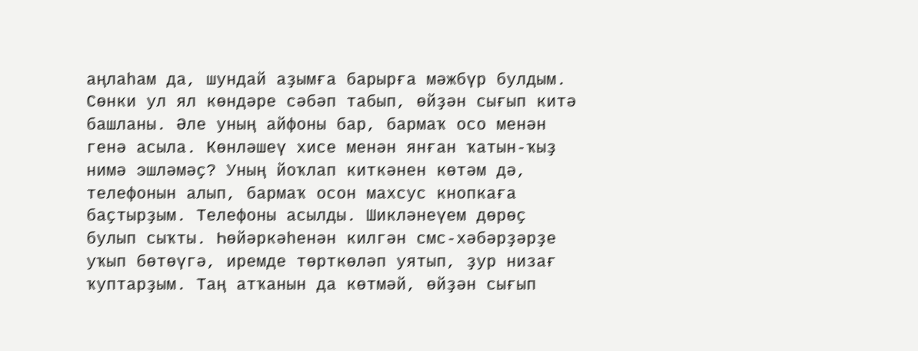аңлаһам да, шундай аҙымға барырға мәжбүр булдым. Сөнки ул ял көндәре сәбәп табып, өйҙән сығып китә башланы. Әле уның айфоны бар, бармаҡ осо менән генә асыла. Көнләшеү хисе менән янған ҡатын-ҡыҙ нимә эшләмәҫ? Уның йоҡлап киткәнен көтәм дә, телефонын алып, бармаҡ осон махсус кнопкаға баҫтырҙым. Телефоны асылды. Шикләнеүем дөрөҫ булып сыҡты. Һөйәркәһенән килгән смс-хәбәрҙәрҙе уҡып бөтөүгә, иремде төрткөләп уятып, ҙур низағ ҡуптарҙым. Таң атҡанын да көтмәй, өйҙән сығып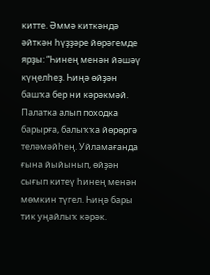китте. Әммә киткәндә әйткән һүҙҙәре йөрәгемде ярҙы: “Һинең менән йәшәү күңелһеҙ. Һиңә өйҙән башҡа бер ни кәрәкмәй. Палатка алып походка барырға, балыҡҡа йөрөргә теләмәйһең. Уйламағанда ғына йыйынып, өйҙән сығып китеү һинең менән мөмкин түгел. Һиңә бары тик уңайлыҡ кәрәк.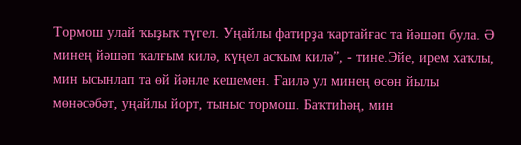Тормош улай ҡыҙыҡ түгел. Уңайлы фатирҙа ҡартайғас та йәшәп була. Ә минең йәшәп ҡалғым килә, күңел асҡым килә”, - тине.Эйе, ирем хаҡлы, мин ысынлап та өй йәнле кешемен. Ғаилә ул минең өсөн йылы мөнәсәбәт, уңайлы йорт, тыныс тормош. Баҡтиһәң, мин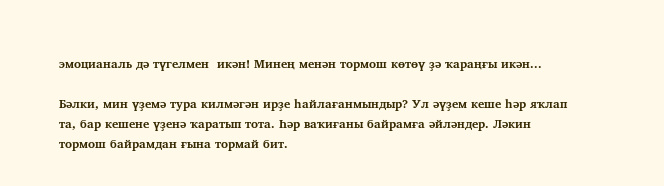эмоцианаль дә түгелмен  икән! Минең менән тормош көтөү ҙә ҡараңғы икән...

Бәлки, мин үҙемә тура килмәгән ирҙе һайлағанмындыр? Ул әүҙем кеше һәр яҡлап та, бар кешене үҙенә ҡаратып тота. Һәр ваҡиғаны байрамға әйләндер. Ләкин тормош байрамдан ғына тормай бит.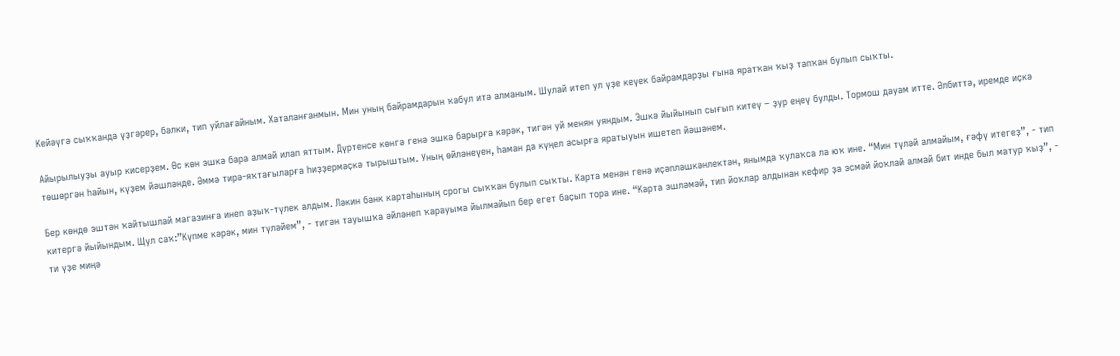Кейәүгә сыҡҡанда үҙгәрер, бәлки, тип уйлағайным. Хаталанғанмын. Мин уның байрамдарын ҡабул итә алманым. Шулай итеп ул үҙе кеүек байрамдарҙы ғына яратҡан ҡыҙ тапҡан булып сыҡты.

Айырылыуҙы ауыр кисерҙем. Өс көн эшкә бара алмай илап яттым. Дүртенсе көнгә генә эшкә барырға кәрәк, тигән уй менян уяндым. Эшкә йыйынып сығып китеү – ҙур еңеү булды. Тормош дауам итте. Әлбиттә, иремде иҫкә төшөргән һайын, күҙем йәшләнде. Әммә тирә-яҡтағыларға һиҙҙермәҫкә тырыштым. Уның өйләнеүен, һаман да күңел асырға яратыуын ишетеп йәшәнем.

Бер көндө эштән ҡайтышлай магазинға инеп аҙыҡ-түлек алдым. Ләкин банк картаһының срогы сыҡҡан булып сыҡты. Карта менән генә иҫәпләшкәнлектән, янымда ҡулаҡса ла юҡ ине. “Мин түләй алмайым, ғәфү итегеҙ”, - тип китергә йыйындым. Щул саҡ:”Күпме кәрәк, мин түләйем”, - тигән тауышҡа әйләнеп ҡарауыма йылмайып бер егет баҫып тора ине. “Карта эшләмәй, тип йоҡлар алдынан кефир ҙа эсмәй йоҡлай алмай бит инде был матур ҡыҙ”, - ти үҙе миңә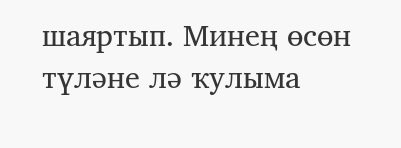шаяртып. Минең өсөн түләне лә ҡулыма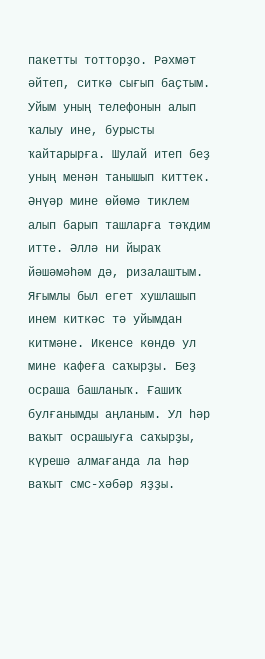пакетты тотторҙо. Рәхмәт әйтеп, ситкә сығып баҫтым. Уйым уның телефонын алып ҡалыу ине, бурысты ҡайтарырға. Шулай итеп беҙ уның менән танышып киттек. Әнүәр мине өйөмә тиклем алып барып ташларға тәҡдим итте. Әллә ни йыраҡ йәшәмәһәм дә, ризалаштым. Яғымлы был егет хушлашып инем киткәс тә уйымдан китмәне. Икенсе көндө ул мине кафеға саҡырҙы. Беҙ осраша башланыҡ. Ғашиҡ булғанымды аңланым. Ул һәр ваҡыт осрашыуға саҡырҙы, күрешә алмағанда ла һәр ваҡыт смс-хәбәр яҙҙы.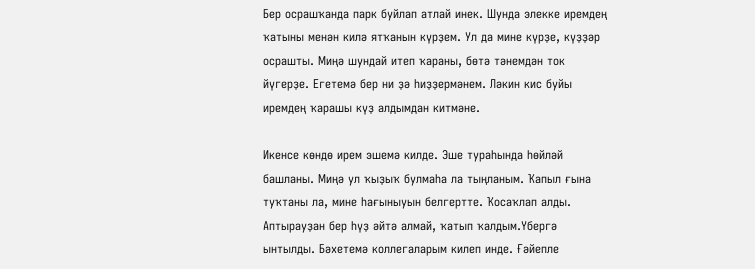Бер осрашҡанда парк буйлап атлай инек. Шунда элекке иремдең ҡатыны менән килә ятҡанын күрҙем. Ул да мине күрҙе, күҙҙәр осрашты. Миңә шундай итеп ҡараны, бөтә тәнемдән ток йүгерҙе. Егетемә бер ни ҙә һиҙҙермәнем. Ләкин кис буйы иремдең ҡарашы күҙ алдымдан китмәне.

Икенсе көндө ирем эшемә килде. Эше тураһында һөйләй башланы. Миңә ул ҡыҙыҡ булмаһа ла тыңланым. Ҡапыл ғына туҡтаны ла, мине һағыныуын белгертте. Ҡосаҡлап алды. Аптырауҙан бер һүҙ әйтә алмай, ҡатып ҡалдым.Үбергә ынтылды. Бәхетемә коллегаларым килеп инде. Ғәйепле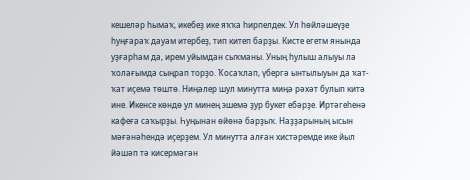кешеләр һымаҡ, икебеҙ ике яҡҡа һирпелдек. Ул һөйләшеүҙе һуңғараҡ дауам итербеҙ, тип китеп барҙы. Кисте егетм янында уҙғарһам да, ирем уйымдан сыҡманы. Уның һулыш алыуы ла ҡолағымда сыңрап торҙо. Ҡосаҡлап, үбергә ынтылыуын да ҡат-ҡат иҫемә төштө. Ниңәлер шул минутта миңә рәхәт булып китә ине. Икенсе көндө ул минең эшемә ҙур букет ебәрҙе. Иртәгеһенә кафеға саҡырҙы. Һуңынан өйөнә барҙыҡ. Наҙҙарының ысын мәғәнәһендә иҫерҙем. Ул минутта алған хистәремде ике йыл йәшәп тә кисермәгән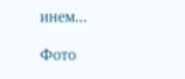инем...

Фото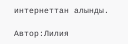интернеттан алынды.

Автор:Лилия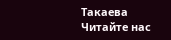Такаева
Читайте нас